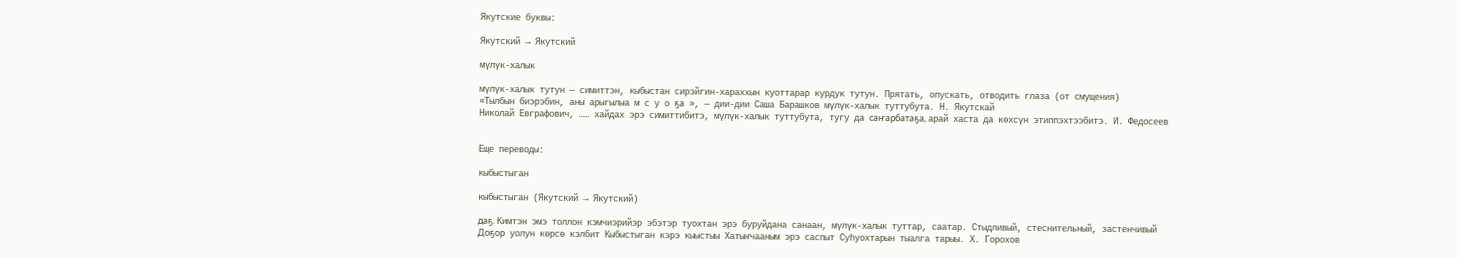Якутские буквы:

Якутский → Якутский

мүлүк-халык

мүлүк-халык тутун — симиттэн, кыбыстан сирэйгин-хараххын куоттарар курдук тутун. Прятать, опускать, отводить глаза (от смущения)
«Тылбын биэрэбин, аны арыгылыа м с у о ҕа », — дии-дии Саша Барашков мүлүк-халык туттубута. Н. Якутскай
Николай Евграфович, …… хайдах эрэ симиттибитэ, мүлүк-халык туттубута, тугу да саҥарбатаҕа, арай хаста да көхсүн этиппэхтээбитэ. И. Федосеев


Еще переводы:

кыбыстыган

кыбыстыган (Якутский → Якутский)

даҕ. Кимтэн эмэ толлон кэмчиэрийэр эбэтэр туохтан эрэ буруйдана санаан, мүлүк-халык туттар, саатар. Стыдливый, стеснительный, застенчивый
Доҕор уолун көрсө кэлбит Кыбыстыган кэрэ кыыстыы Хатыҥчааным эрэ саспыт Суһуохтарын тыалга тарыы. Х. Горохов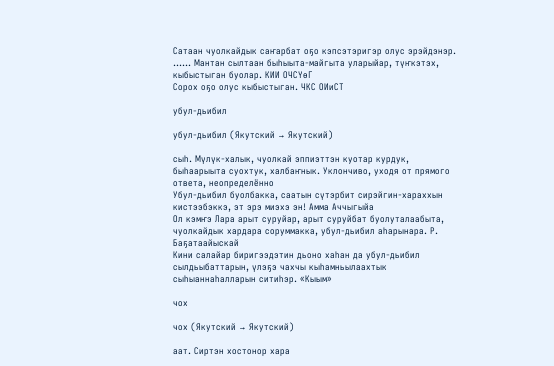Сатаан чуолкайдык саҥарбат оҕо кэпсэтэригэр олус эрэйдэнэр. …… Мантан сылтаан быһыыта-майгыта уларыйар, түҥкэтэх, кыбыстыган буолар. КИИ ОЧСҮөГ
Сорох оҕо олус кыбыстыган. ЧКС ОИиСТ

убул-дьибил

убул-дьибил (Якутский → Якутский)

сыһ. Мүлүк-халык, чуолкай эппиэттэн куотар курдук, быһаарыыта суохтук, халбаҥнык. Уклончиво, уходя от прямого ответа, неопределённо
Убул-дьибил буолбакка, саатын сүтэрбит сирэйгин-хараххын кистээбэккэ, эт эрэ миэхэ эн! Амма Аччыгыйа
Ол кэмҥэ Лара арыт суруйар, арыт суруйбат буолуталаабыта, чуолкайдык хардара соруммакка, убул-дьибил аһарынара. Р. Баҕатаайыскай
Кини салайар биригээдэтин дьоно хаһан да убул-дьибил сылдьыбаттарын, үлэҕэ чахчы кыһамньылаахтык сыһыаннаһалларын ситиһэр. «Кыым»

чох

чох (Якутский → Якутский)

аат. Сиртэн хостонор хара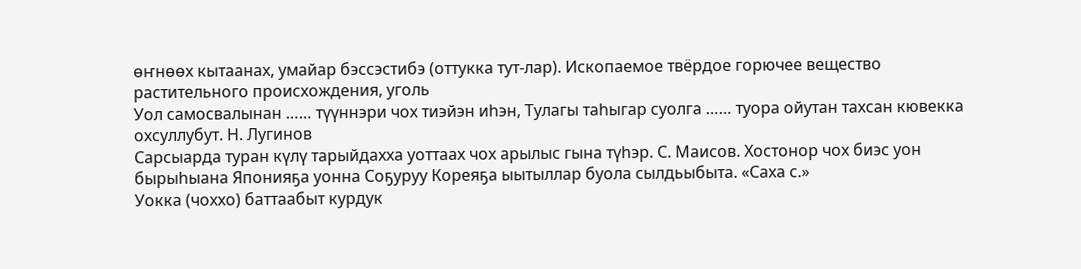өҥнөөх кытаанах, умайар бэссэстибэ (оттукка тут-лар). Ископаемое твёрдое горючее вещество растительного происхождения, уголь
Уол самосвалынан …… түүннэри чох тиэйэн иһэн, Тулагы таһыгар суолга …… туора ойутан тахсан кювекка охсуллубут. Н. Лугинов
Сарсыарда туран күлү тарыйдахха уоттаах чох арылыс гына түһэр. С. Маисов. Хостонор чох биэс уон бырыһыана Японияҕа уонна Соҕуруу Кореяҕа ыытыллар буола сылдьыбыта. «Саха с.»
Уокка (чоххо) баттаабыт курдук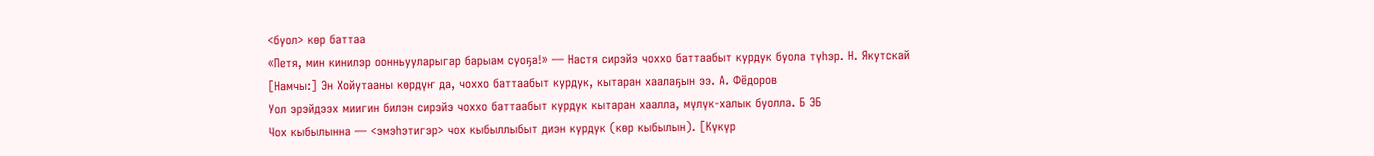<буол> көр баттаа
«Петя, мин кинилэр оонньууларыгар барыам суоҕа!» — Настя сирэйэ чоххо баттаабыт курдук буола түһэр. Н. Якутскай
[Намчы:] Эн Хойутааны көрдүҥ да, чоххо баттаабыт курдук, кытаран хаалаҕын ээ. А. Фёдоров
Уол эрэйдээх миигин билэн сирэйэ чоххо баттаабыт курдук кытаран хаалла, мүлүк-халык буолла. Б ЭБ
Чох кыбылынна — <эмэһэтигэр> чох кыбыллыбыт диэн курдук (көр кыбылын). [Күкүр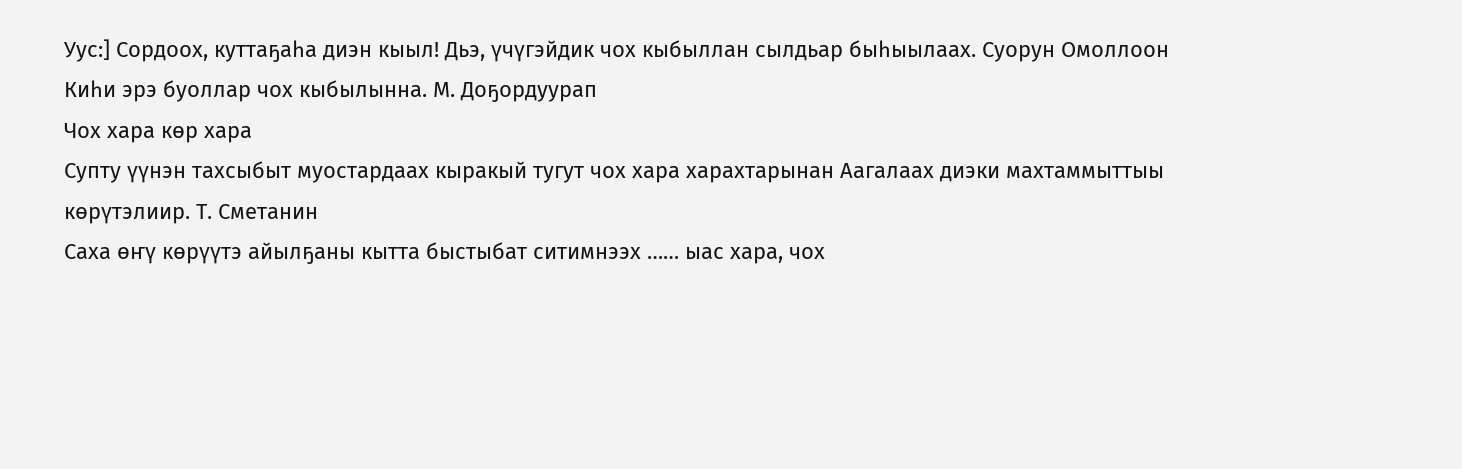Уус:] Сордоох, куттаҕаһа диэн кыыл! Дьэ, үчүгэйдик чох кыбыллан сылдьар быһыылаах. Суорун Омоллоон
Киһи эрэ буоллар чох кыбылынна. М. Доҕордуурап
Чох хара көр хара
Супту үүнэн тахсыбыт муостардаах кыракый тугут чох хара харахтарынан Аагалаах диэки махтаммыттыы көрүтэлиир. Т. Сметанин
Саха өҥү көрүүтэ айылҕаны кытта быстыбат ситимнээх …… ыас хара, чох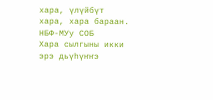хара, үлүйбүт хара, хара бараан. НБФ-МУу СОБ
Хара сылгыны икки эрэ дьүһүҥҥэ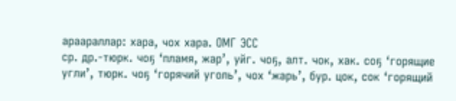араараллар: хара, чох хара. ОМГ ЭСС
ср. др.-тюрк. чоҕ ‘пламя, жар’, уйг. чоҕ, алт. чок, хак. соҕ ‘горящие угли’, тюрк. чоҕ ‘горячий уголь’, чох ‘жарь’, бур. цок, сок ‘горящий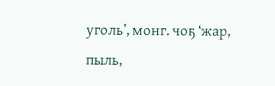уголь’, монг. чоҕ ‘жар, пыль,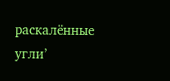раскалённые угли’